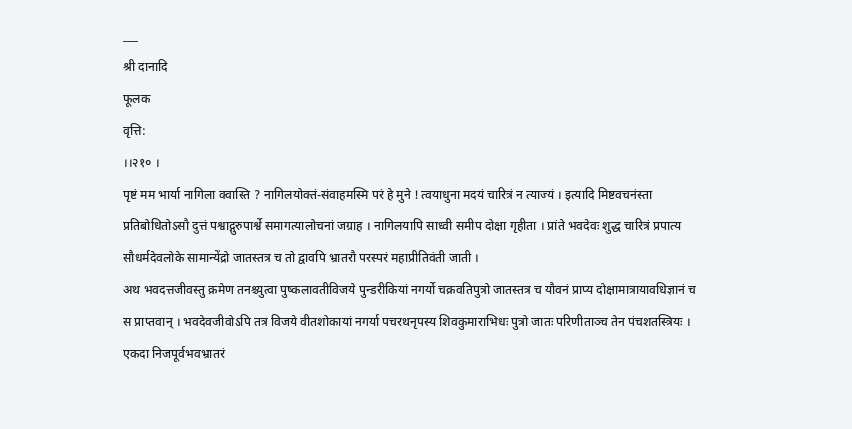___
श्री दानादि
फूलक
वृत्ति:
।।२१० ।
पृष्टं मम भार्या नागिला क्वास्ति ? नागिलयोक्तं-संवाहमस्मि परं हे मुने ! त्वयाधुना मदयं चारित्रं न त्याज्यं । इत्यादि मिष्टवचनंस्ता प्रतिबोधितोऽसौ दुत्तं पश्वाद्गुरुपार्श्वे समागत्यालोचनां जग्राह । नागिलयापि साध्वी समीप दोक्षा गृहीता । प्रांते भवदेवः शुद्ध चारित्रं प्रपात्य सौधर्मदेवलोके सामान्येंद्रो जातस्तत्र च तो द्वावपि भ्रातरौ परस्परं महाप्रीतिवंती जाती ।
अथ भवदत्तजीवस्तु क्रमेण तनश्च्युत्वा पुष्कलावतीविजये पुन्डरीकियां नगर्यो चक्रवतिपुत्रो जातस्तत्र च यौवनं प्राप्य दोक्षामात्रायावधिज्ञानं च स प्राप्तवान् । भवदेवजीवोऽपि तत्र विजये वीतशोकायां नगर्या पचरथनृपस्य शिवकुमाराभिधः पुत्रो जातः परिणीताञ्च तेन पंचशतस्त्रियः ।
एकदा निजपूर्वभवभ्रातरं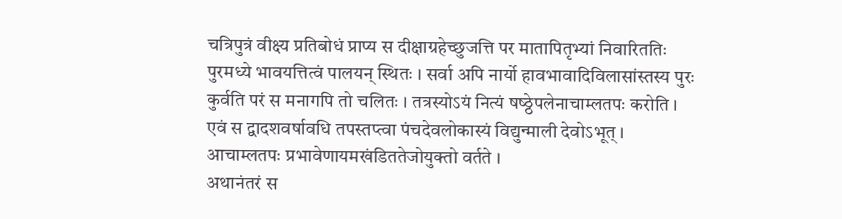चत्रिपुत्रं वीक्ष्य प्रतिबोधं प्राप्य स दीक्षाग्रहेच्छुजत्ति पर मातापितृभ्यां निवारिततिः पुरमध्ये भावयत्तित्वं पालयन् स्थितः । सर्वा अपि नार्यो हावभावादिविलासांस्तस्य पुरः कुर्वति परं स मनागपि तो चलितः । तत्रस्योऽयं नित्यं षष्ठ्ठेपलेनाचाम्लतपः करोति । एवं स द्वादशवर्षावधि तपस्तप्त्वा पंचदेवलोकास्यं विद्युन्माली देवोऽभूत् । आचाम्लतपः प्रभावेणायमखंडिततेजोयुक्तो वर्तते ।
अथानंतरं स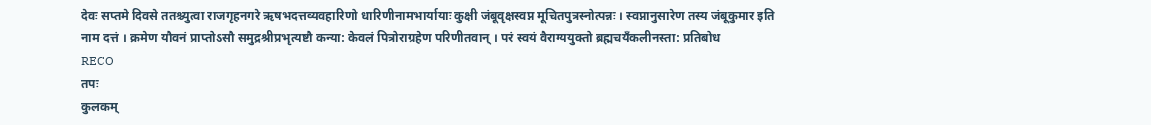देवः सप्तमे दिवसे ततश्च्युत्वा राजगृहनगरे ऋषभदत्तव्यवहारिणो धारिणीनामभार्यायाः कुक्षी जंबूवृक्षस्वप्न मूचितपुत्रस्नोत्पन्नः । स्वप्नानुसारेण तस्य जंबूकुमार इति नाम दत्तं । क्रमेण यौवनं प्राप्तोऽसौ समुद्रश्रीप्रभृत्यष्टौ कन्या: केवलं पित्रोराग्रहेण परिणीतवान् । परं स्वयं वैराग्ययुक्तो ब्रह्मचयँकलीनस्ता: प्रतिबोध
RECO
तपः
कुलकम्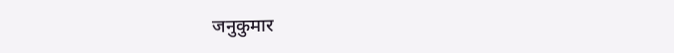जनुकुमार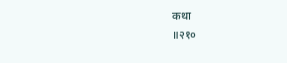कथा
॥२१०